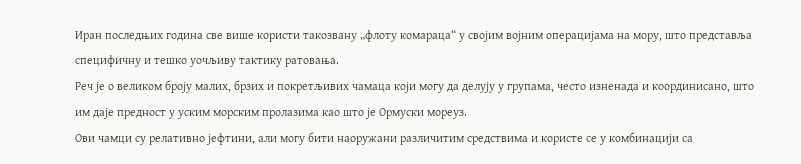Иран последњих година све више користи такозвану „флоту комараца“ у својим војним операцијама на мору, што представља специфичну и тешко уочљиву тактику ратовања.
Реч је о великом броју малих, брзих и покретљивих чамаца који могу да делују у групама, често изненада и координисано, што им даје предност у уским морским пролазима као што је Ормуски мореуз.
Ови чамци су релативно јефтини, али могу бити наоружани различитим средствима и користе се у комбинацији са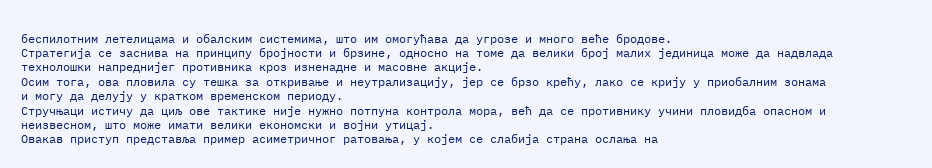беспилотним летелицама и обалским системима, што им омогућава да угрозе и много веће бродове.
Стратегија се заснива на принципу бројности и брзине, односно на томе да велики број малих јединица може да надвлада технолошки напреднијег противника кроз изненадне и масовне акције.
Осим тога, ова пловила су тешка за откривање и неутрализацију, јер се брзо крећу, лако се крију у приобалним зонама и могу да делују у кратком временском периоду.
Стручњаци истичу да циљ ове тактике није нужно потпуна контрола мора, већ да се противнику учини пловидба опасном и неизвесном, што може имати велики економски и војни утицај.
Овакав приступ представља пример асиметричног ратовања, у којем се слабија страна ослања на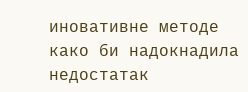иновативне методе како би надокнадила недостатак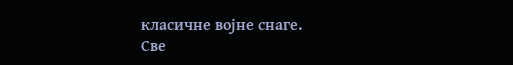класичне војне снаге.
Све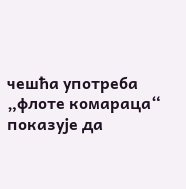чешћа употреба „флоте комараца“ показује да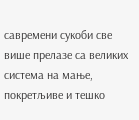савремени сукоби све више прелазе са великих система на мање, покретљиве и тешко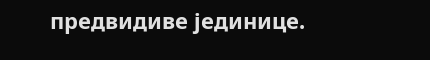предвидиве јединице.